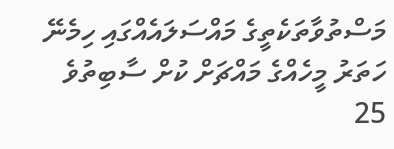މަސްތުވާތަކެތީގެ މައްސަލައެއްގައި ހިމެނޭ ހަތަރު މީހެއްގެ މައްޗަށް ކުށް ސާބިތުވެ 25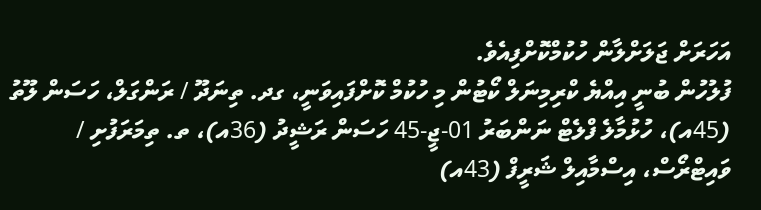އަހަރަށް ޖަލަށްލާން ހުކުމްކޮށްފިއެވެ.
ފުލުހުން ބުނީ އިއްޔެ ކްރިމިނަލް ކޯޓުން މި ހުކުމް ކޮށްފައިވަނީ، ގދ. ތިނަދޫ / ރަންގަލް، ހަސަން ލޫތު (45އ)، ހުޅުމާލެ ފްލެޓް ނަންބަރު 01-ޖީ-45 ހަސަން ރަޝީދު (36އ)، ތ. ތިމަރަފުށި / ވައިޓްރޯސް، އިސްމާއިލް ޝަރީފް (43އ)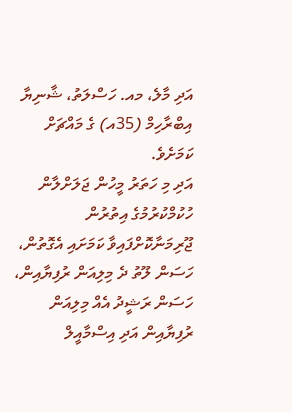އަދި މާލެ، މއ. ހަސްލަތު، ޝާނިޔާ އިބްރާހިމް (35އ) ގެ މައްޗަށް ކަމަށެވެ.
އަދި މި ހަތަރު މީހުން ޖަލަށްލާން ހުކުމްކުރުމުގެ އިތުރުން ޖޫރިމަނާކޮށްފައިވާ ކަމަށައި އެގޮތުން، ހަސަން ލޫތު ދެ މިލިއަން ރުފިޔާއިން، ހަސަން ރަޝީދު އެއް މިލިއަން ރުފިޔާއިން އަދި އިސްމާއީލް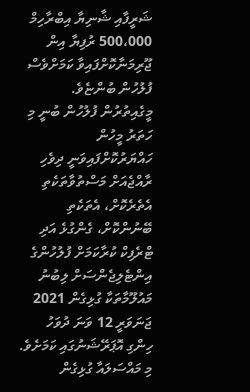ޝަރީފާއި ޝާނިޔާ އިބްރާހިމް 500،000 ރުފިޔާ އިން ޖޫރިމަނާކޮށްފައިވާ ކަމަށްވެސް ފުލުހުން ބުންޏެވެ.
މީގެއިތުރުން ފުލުހުން ބުނީ މި ހަތަރު މީހުން ހައްޔަރުކޮށްފައިވަނީ ދިވެހި ރާއްޖެއަށް މަސްތުވާތަކެތި އެތެރެކޮށް، އެތަކެތި ބޭނުންކޮށް، ގެންގުޅެ އަދި ޓްރެފިކް ކުރާކަމަށް ފުލުހުންގެ އިންޓެލިޖެންސަށް ލިބުނު މައުލޫމާތަކާ ގުޅިގެން 2021 ޖަނަވަރީ 12 ވަނަ ދުވަހު ހިންގި އޮޕަރޭޝަނުގައި ކަމަށެވެ.
މި މައްސަލައާ ގުޅިގެން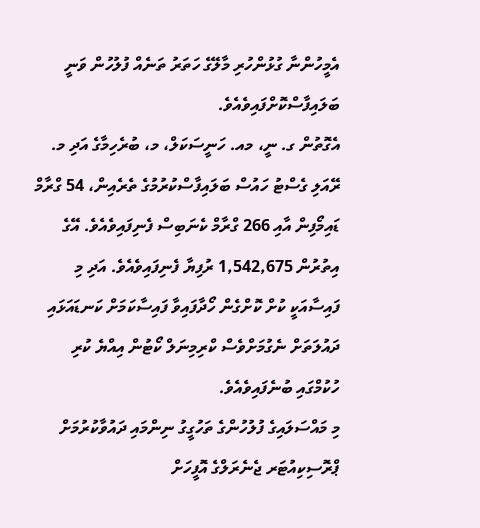އެމީހުންނާ ގުޅުންހުރި މާލޭގެ ހަތަރު ތަނެއް ފުލުހުން ވަނީ ބަލައިފާސްކޮށްފައިވެއެވެ.
އެގޮތުން ގ. ނީ، މއ. ހަނީސަކަލް، މ، ބުރެހިމާގެ އަދި މ. ރޭއަލި ގެސްޓު ހައުސް ބަލައިފާސްކުރުމުގެ ތެރެއިން، 54 ގްރާމް ޑައިމޯފިން އާއި 266 ގްރާމް ކެނަބިސް ފެނިފައިވެއެވެ. އޭގެ އިތުރުން 1,542,675 ރުފިޔާ ފެނިފައިވެއެވެ. އަދި މި ފައިސާއަކީ ކުށް ކޮށްގެން ހޯދާފައިވާ ފައިސާކަމަށް ކަނޑައަޅައި ދައުލަތަށް ނެގުމަށްވެސް ކްރިމިނަލް ކޯޓުން އިއްޔެ ކުރި ހުކުމްގައި ބުނެފައިވެއެވެ.
މި މައްސަލައިގެ ފުލުހުންގެ ތަހުގީގު ނިންމައި ދައުވާކުރުމަށް ޕްރޮސިކިއުޓަރ ޖެނެރަލްގެ އޮފީހަށް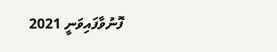ފޮނުވާފައިވަނީ 2021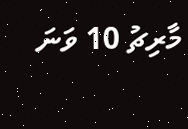މާރިޗު 10 ވަނަ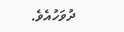ދުވަހުއެވެ.